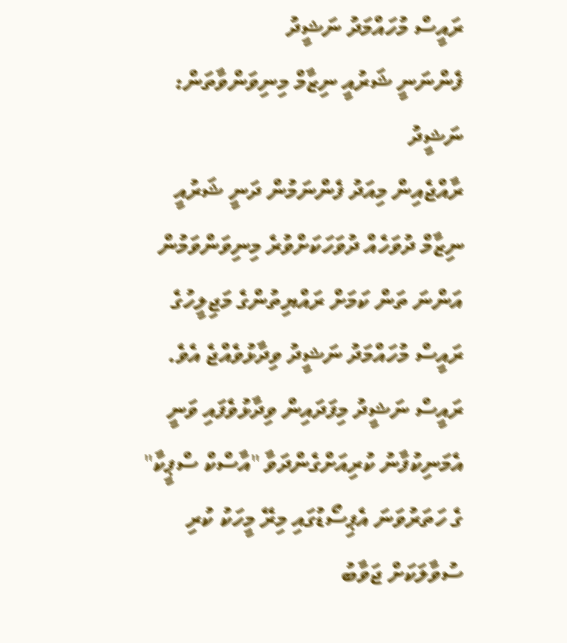ރައީސް މުހައްމަދު ނަޝީދު
ފެންނަނީ ޝަރުއީ ނިޒާމް މިނިވަންވާތަން: ނަޝީދު
ރާއްޖެއިން މިއަދު ފެންނަމުން ދަނީ ޝަރުއީ ނިޒާމް ދުވަހެއް ދުވަހަކަށްވުރެ މިނިވަންވަމުން އަންނަ ތަން ކަމަށް ރައްޔިތުންގެ މަޖިލީހުގެ ރައީސް މުހައްމަދު ނަޝީދު ވިދާޅުވެއްޖެ އެވެ.
ރައީސް ނަޝީދު މިފަދައިން ވިދާޅުވެފައި ވަނީ އެމަނިކުފާނު ކުރިއަށްގެންދަވާ "އާސްކް ސްޕީކާ" ގެ ހަތަރުވަނަ އެޕިސޯޑުގައި މިރޭ މީހަކު ކުރި ސުވާލަކަށް ޖަވާބު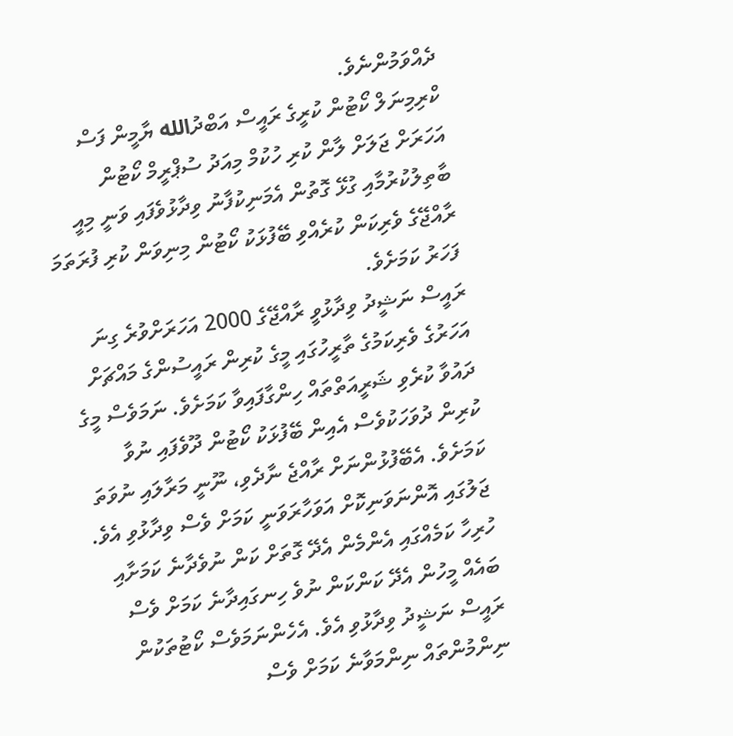ދެއްވަމުންނެވެ.
ކްރިމިނަލް ކޯޓުން ކުރީގެ ރައީސް އަބްދުالله ޔާމީން ފަސް އަހަރަށް ޖަލަށް ލާން ކުރި ހުކުމް މިއަދު ސުޕްރީމް ކޯޓުން ބާތިލުކުރުމާއި ގުޅޭ ގޮތުން އެމަނިކުފާނު ވިދާޅުވެފައި ވަނީ މިއީ ރާއްޖޭގެ ވެރިކަން ކުރެއްވި ބޭފުޅަކު ކޯޓުން މިނިވަން ކުރި ފުރަތަމަ ފަހަރު ކަމަށެވެ.
ރައީސް ނަޝީދު ވިދާޅުވީ ރާއްޖޭގެ 2000 އަހަރަށްވުރެ ގިނަ އަހަރުގެ ވެރިކަމުގެ ތާރީހުގައި މީގެ ކުރިން ރައީސުންގެ މައްޗަށް ދައުވާ ކުރެވި ޝަރީއަތްތައް ހިންގާފައިވާ ކަމަށެވެ. ނަމަވެސް މީގެ ކުރިން ދުވަހަކުވެސް އެއިން ބޭފުޅަކު ކޯޓުން ދޫވެފައި ނުވާ ކަމަށެވެ. އެބޭފުޅުންނަށް ރާއްޖެ ނާދެވި، ނޫނީ މަރާލައި ނުވަތަ ޖަލުގައި އޮންނަވަނިކޮށް އަވަހާރަވަނީ ކަމަށް ވެސް ވިދާޅުވި އެވެ.
ހުރިހާ ކަމެއްގައި އެންމެން އެދޭ ގޮތަށް ކަން ނުވެދާނެ ކަމަށާއި ބައެއް މީހުން އެދޭ ކަންކަން ނުވެ ހިނގައިދާނެ ކަމަށް ވެސް ރައީސް ނަޝީދު ވިދާޅުވި އެވެ. އެހެންނަމަވެސް ކޯޓުތަކުން ނިންމުންތައް ނިންމަވާނެ ކަމަށް ވެސް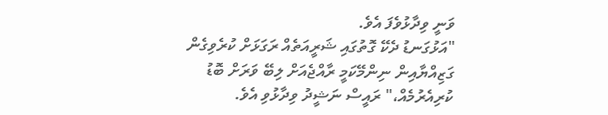ވަނީ ވިދާޅުވެފަ އެވެ.
"އަޅުގަނޑު ދެކޭ ގޮތުގައި ޝަރީއަތެއް ރަގަޅަށް ކުރެވިގެން ގަޒިއްޔާއިން ނިންމޭކަމީ ރާއްޖެއަށް ލިބޭ ވަރަށް ބޮޑު ކުރިއެރުމެއް،" ރައީސް ނަޝީދު ވިދާޅުވި އެވެ.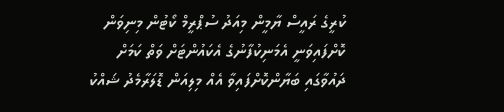ކުރީގެ ރައީސް ޔާމީން މިއަދު ސުޕްރީމް ކޯޓުން މިނިވަން ކޮށްފައިވަނީ އެމަނިކުފާނުގެ އެކައުންޓަށް ވަތް ކަމަށް ދައުވާގައި ބަޔާންކޮށްފައިވާ އެއް މިލިއަން ޑޮލަރާމެދު ޝައްކު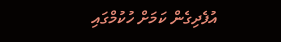އުފެދިގެން ކަމަށް ހުކުމްގައި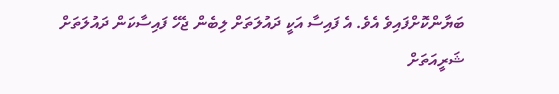ބަޔާންކޮށްފައިވެ އެވެ. އެ ފައިސާ އަކީ ދައުލަތަށް ލިބެން ޖެހޭ ފައިސާކަން ދައުލަތަށް ޝަރީއަތަށް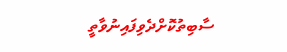ސާބިތުކޮށްދެވިފައިނުވާތީ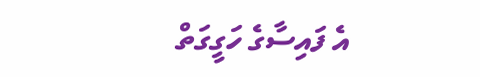އެ ފައިސާގެ ހަގީގަތް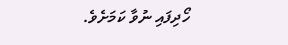ހޯދިފައި ނުވާ ކަމަށެވެ.